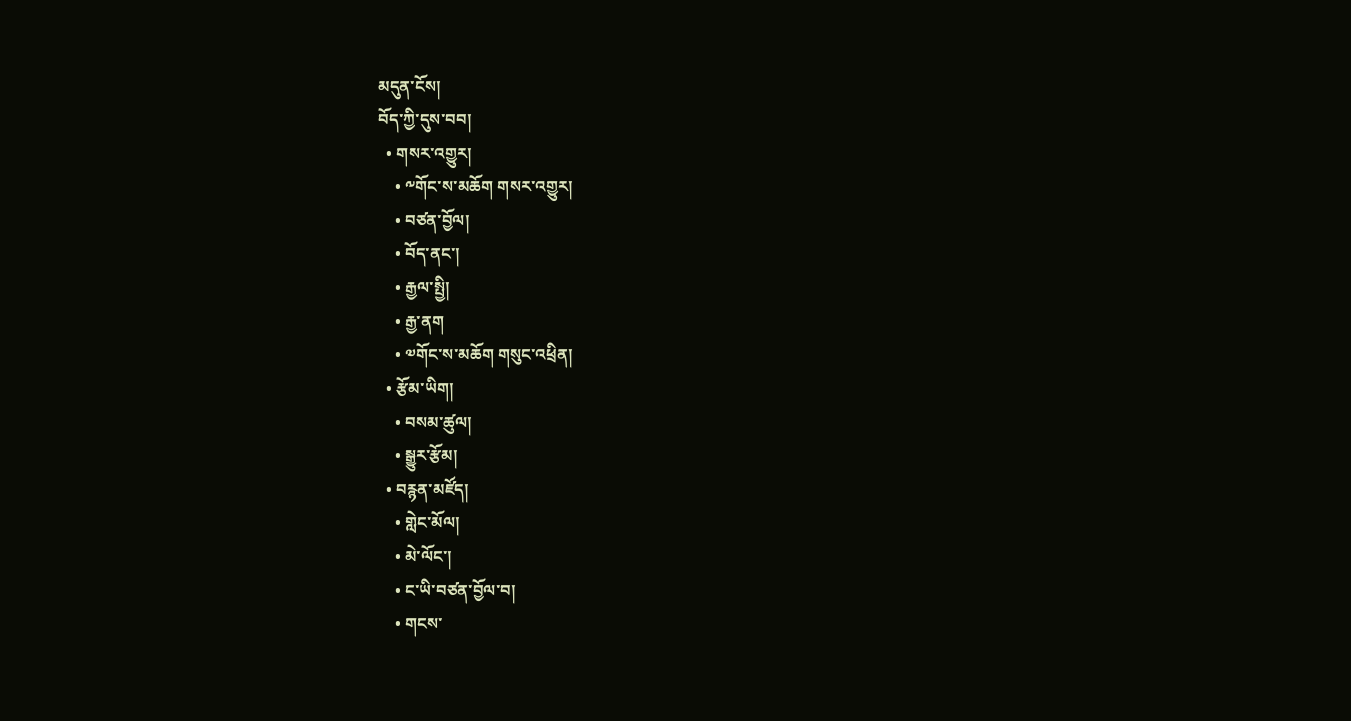མདུན་ངོས།
བོད་ཀྱི་དུས་བབ།
  • གསར་འགྱུར།
    • ༸གོང་ས་མཆོག གསར་འགྱུར།
    • བཙན་བྱོལ།
    • བོད་ནང་།
    • རྒྱལ་སྤྱི།
    • རྒྱ་ནག
    • ༧གོང་ས་མཆོག གསུང་འཕྲིན།
  • རྩོམ་ཡིག།
    • བསམ་ཚུལ།
    • སྒྱུར་རྩོམ།
  • བརྙན་མཛོད།
    • གླེང་མོལ།
    • མེ་ལོང་།
    • ང་ཡི་བཙན་བྱོལ་བ།
    • གངས་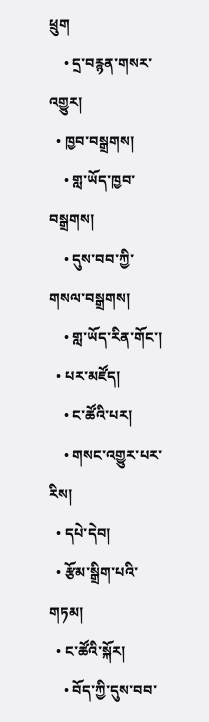ཕྲུག
    • དྲ་བརྙན་གསར་འགྱུར།
  • ཁྱབ་བསྒྲགས།
    • གླ་ཡོད་ཁྱབ་བསྒྲགས།
    • དུས་བབ་ཀྱི་གསལ་བསྒྲགས།
    • གླ་ཡོད་རིན་གོང་།
  • པར་མཛོད།
    • ང་ཚོའི་པར།
    • གསང་འགྱུར་པར་རིས།
  • དཔེ་དེབ།
  • རྩོམ་སྒྲིག་པའི་གཏམ།
  • ང་ཚོའི་སྐོར།
    • བོད་ཀྱི་དུས་བབ་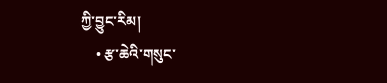ཀྱི་བྱུང་རིམ།
    • རྩ་ཆེའི་གསུང་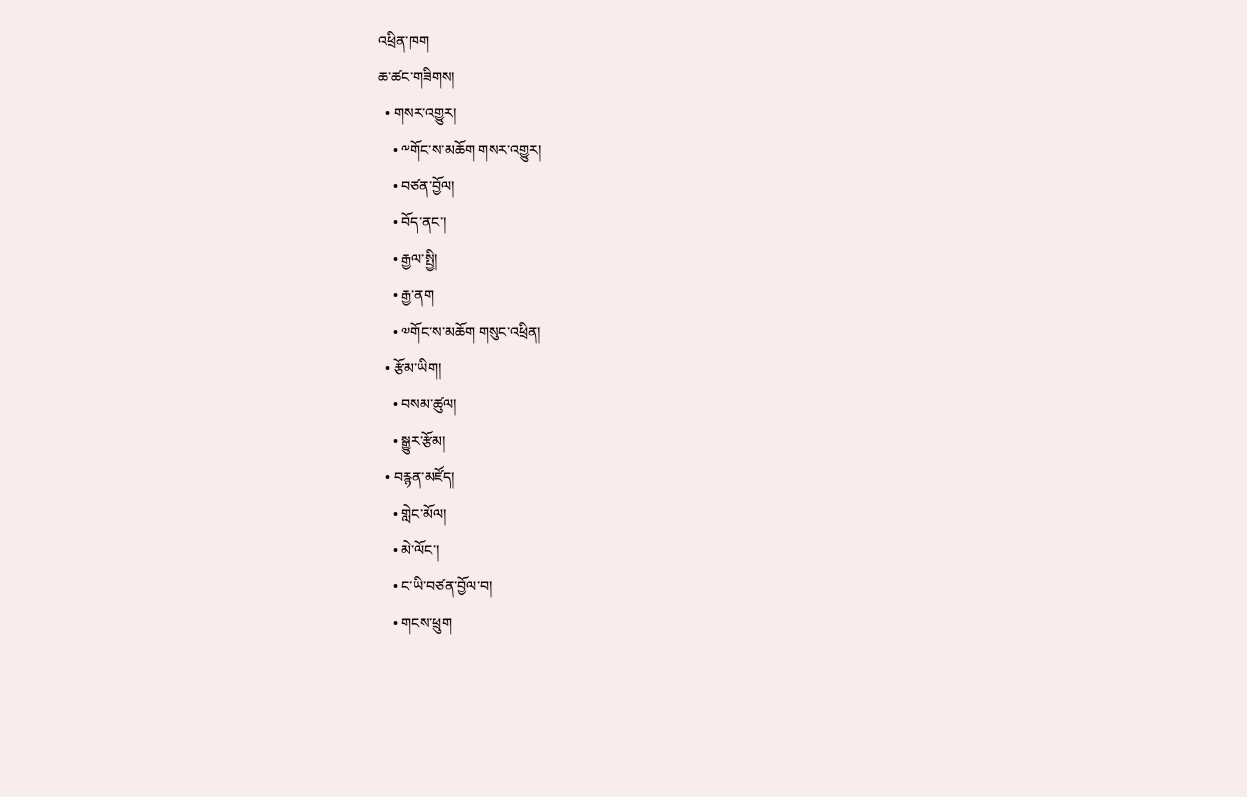འཕྲིན་ཁག
ཆ་ཚང་གཟིགས།
  • གསར་འགྱུར།
    • ༸གོང་ས་མཆོག གསར་འགྱུར།
    • བཙན་བྱོལ།
    • བོད་ནང་།
    • རྒྱལ་སྤྱི།
    • རྒྱ་ནག
    • ༧གོང་ས་མཆོག གསུང་འཕྲིན།
  • རྩོམ་ཡིག།
    • བསམ་ཚུལ།
    • སྒྱུར་རྩོམ།
  • བརྙན་མཛོད།
    • གླེང་མོལ།
    • མེ་ལོང་།
    • ང་ཡི་བཙན་བྱོལ་བ།
    • གངས་ཕྲུག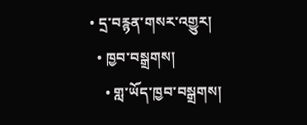• དྲ་བརྙན་གསར་འགྱུར།
  • ཁྱབ་བསྒྲགས།
    • གླ་ཡོད་ཁྱབ་བསྒྲགས།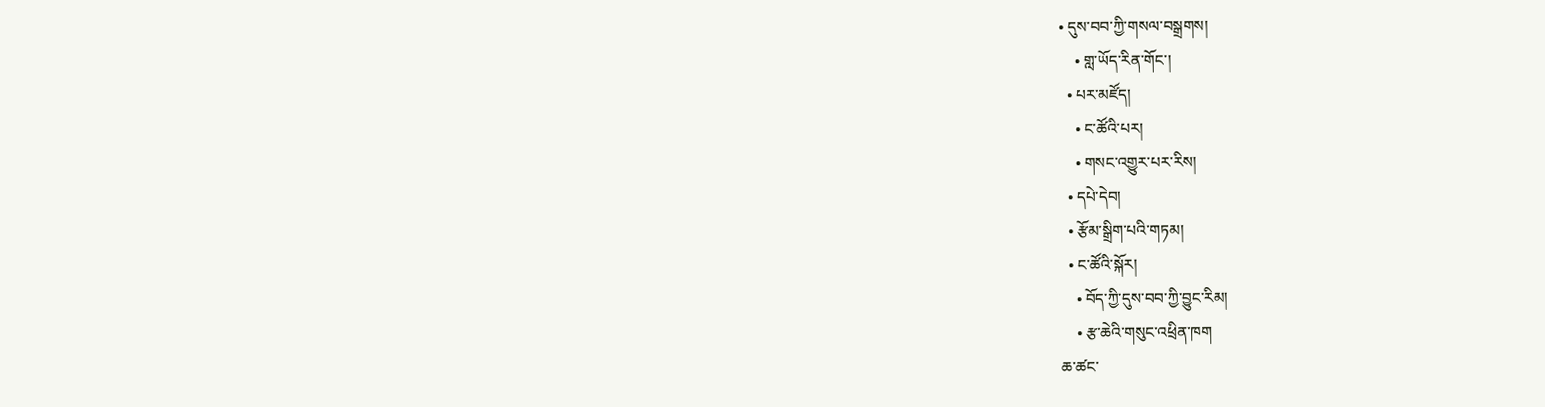• དུས་བབ་ཀྱི་གསལ་བསྒྲགས།
    • གླ་ཡོད་རིན་གོང་།
  • པར་མཛོད།
    • ང་ཚོའི་པར།
    • གསང་འགྱུར་པར་རིས།
  • དཔེ་དེབ།
  • རྩོམ་སྒྲིག་པའི་གཏམ།
  • ང་ཚོའི་སྐོར།
    • བོད་ཀྱི་དུས་བབ་ཀྱི་བྱུང་རིམ།
    • རྩ་ཆེའི་གསུང་འཕྲིན་ཁག
ཆ་ཚང་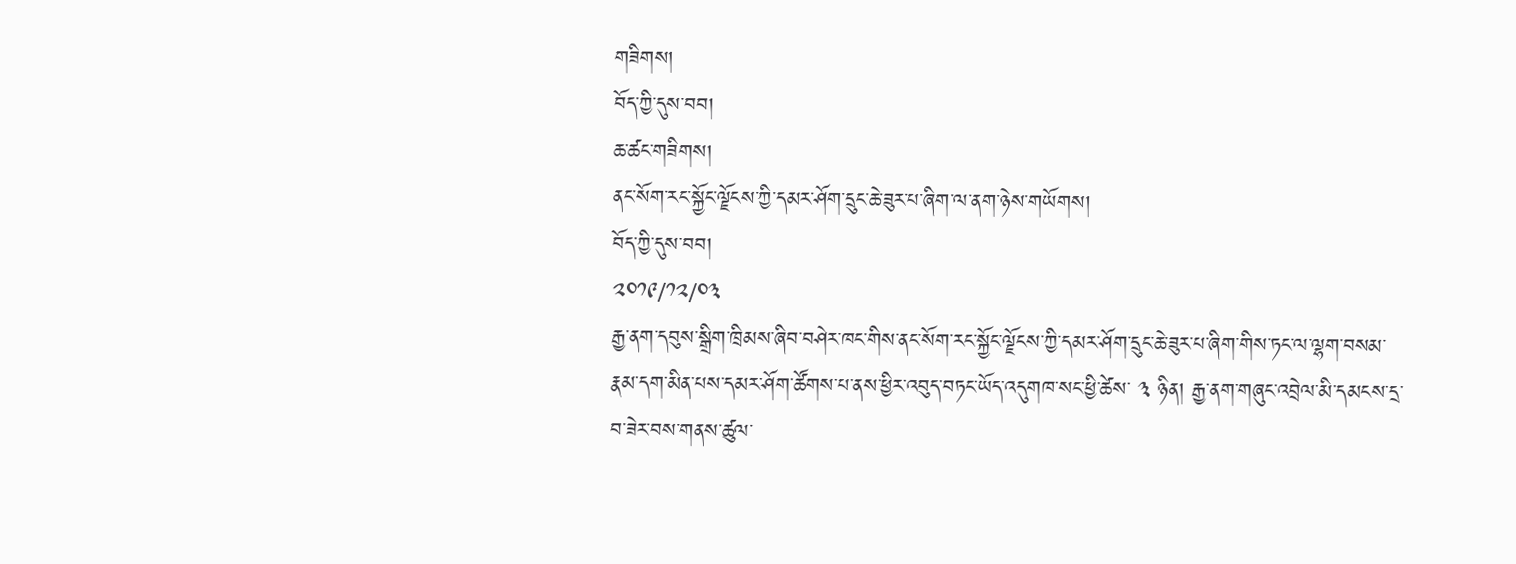གཟིགས།
བོད་ཀྱི་དུས་བབ།
ཆ་ཚང་གཟིགས།
ནང་སོག་རང་སྐྱོང་ལྗོངས་ཀྱི་དམར་ཤོག་དྲུང་ཆེ་ཟུར་པ་ཞིག་ལ་ནག་ཉེས་གཡོགས།
བོད་ཀྱི་དུས་བབ།
༢༠༡༩/༡༢/༠༣
རྒྱ་ནག་དབུས་སྒྲིག་ཁྲིམས་ཞིབ་བཤེར་ཁང་གིས་ནང་སོག་རང་སྐྱོང་ལྗོངས་ཀྱི་དམར་ཤོག་དྲུང་ཆེ་ཟུར་པ་ཞིག་གིས་ཏང་ལ་ལྷག་བསམ་རྣམ་དག་མིན་པས་དམར་ཤོག་ཚོགས་པ་ནས་ཕྱིར་འབུད་བཏང་ཡོད་འདུགཁ་སང་ཕྱི་ཚེས་ ༣ ཉིན། རྒྱ་ནག་གཞུང་འབྲེལ་མི་དམངས་དྲ་བ་ཟེར་བས་གནས་ཚུལ་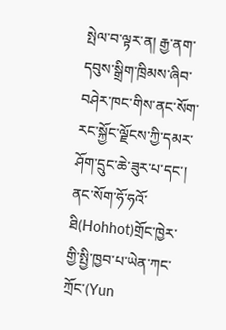སྤེལ་བ་ལྟར་ན། རྒྱ་ནག་དབུས་སྒྲིག་ཁྲིམས་ཞིབ་བཤེར་ཁང་གིས་ནང་སོག་རང་སྐྱོང་ལྗོངས་ཀྱི་དམར་ཤོག་དྲུང་ཆེ་ཟུར་པ་དང་། ནང་སོག་ཧོ་ཧའོ་ཐི(Hohhot)གྲོང་ཁྱེར་གྱི་སྤྱི་ཁྱབ་པ་ཡེན་ཀང་ཀྲོང་(Yun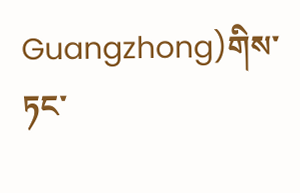Guangzhong)གིས་ཏང་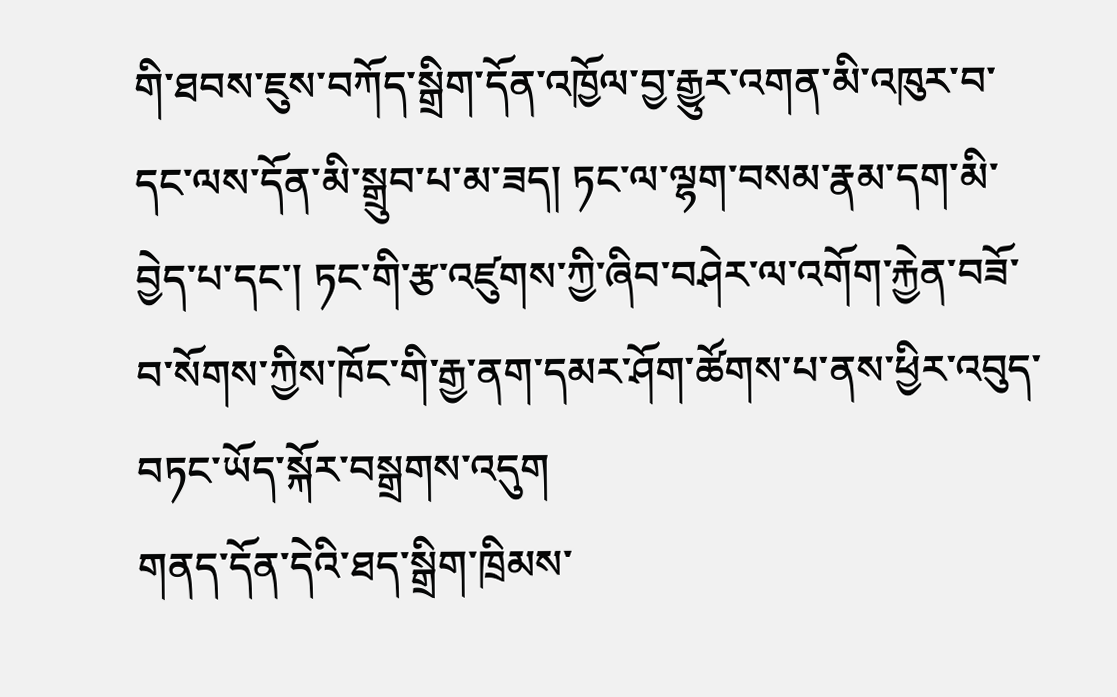གི་ཐབས་ཇུས་བཀོད་སྒྲིག་དོན་འཁྱོལ་བྱ་རྒྱུར་འགན་མི་འཁུར་བ་དང་ལས་དོན་མི་སྒྲུབ་པ་མ་ཟད། ཏང་ལ་ལྷག་བསམ་རྣམ་དག་མི་བྱེད་པ་དང་། ཏང་གི་རྩ་འཛུགས་ཀྱི་ཞིབ་བཤེར་ལ་འགོག་རྐྱེན་བཟོ་བ་སོགས་ཀྱིས་ཁོང་གི་རྒྱ་ནག་དམར་ཤོག་ཚོགས་པ་ནས་ཕྱིར་འབུད་བཏང་ཡོད་སྐོར་བསྒྲགས་འདུག
གནད་དོན་དེའི་ཐད་སྒྲིག་ཁྲིམས་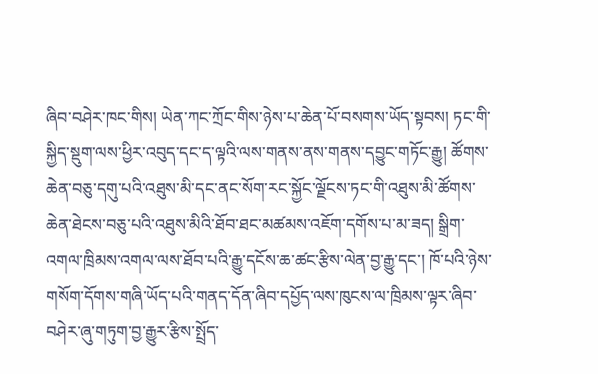ཞིབ་བཤེར་ཁང་གིས། ཡེན་ཀང་ཀྲོང་གིས་ཉེས་པ་ཆེན་པོ་བསགས་ཡོད་སྟབས། ཏང་གི་སྐྱིད་སྡུག་ལས་ཕྱིར་འབུད་དང་ད་ལྟའི་ལས་གནས་ནས་གནས་དབྱུང་གཏོང་རྒྱུ། ཚོགས་ཆེན་བཅུ་དགུ་པའི་འཐུས་མི་དང་ནང་སོག་རང་སྐྱོང་ལྗོངས་ཏང་གི་འཐུས་མི་ཚོགས་ཆེན་ཐེངས་བཅུ་པའི་འཐུས་མིའི་ཐོབ་ཐང་མཚམས་འཇོག་དགོས་པ་མ་ཟད། སྒྲིག་འགལ་ཁྲིམས་འགལ་ལས་ཐོབ་པའི་རྒྱུ་དངོས་ཆ་ཚང་རྩིས་ལེན་བྱ་རྒྱུ་དང་། ཁོ་པའི་ཉེས་གསོག་དོགས་གཞི་ཡོད་པའི་གནད་དོན་ཞིབ་དཔྱོད་ལས་ཁུངས་ལ་ཁྲིམས་ལྟར་ཞིབ་བཤེར་ཞུ་གཏུག་བྱ་རྒྱུར་རྩིས་སྤྲོད་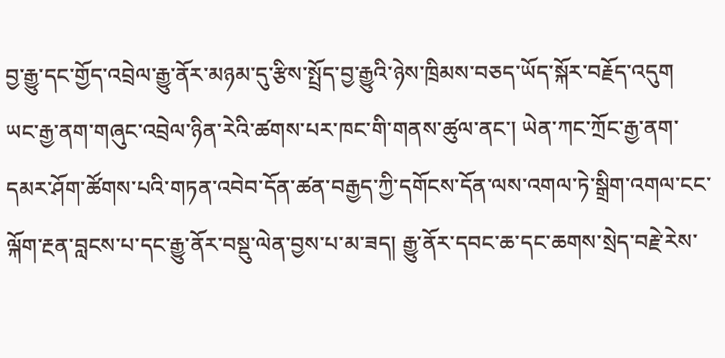བྱ་རྒྱུ་དང་གྱོད་འབྲེལ་རྒྱུ་ནོར་མཉམ་དུ་རྩིས་སྤྲོད་བྱ་རྒྱུའི་ཉེས་ཁྲིམས་བཅད་ཡོད་སྐོར་བརྗོད་འདུག
ཡང་རྒྱ་ནག་གཞུང་འབྲེལ་ཉིན་རེའི་ཚགས་པར་ཁང་གི་གནས་ཚུལ་ནང་། ཡེན་ཀང་ཀྲོང་རྒྱ་ནག་དམར་ཤོག་ཚོགས་པའི་གཏན་འབེབ་དོན་ཚན་བརྒྱད་ཀྱི་དགོངས་དོན་ལས་འགལ་ཏེ་སྒྲིག་འགལ་ངང་ལྐོག་རྔན་བླངས་པ་དང་རྒྱུ་ནོར་བསྡུ་ལེན་བྱས་པ་མ་ཟད། རྒྱུ་ནོར་དབང་ཆ་དང་ཆགས་སྲེད་བརྗེ་རེས་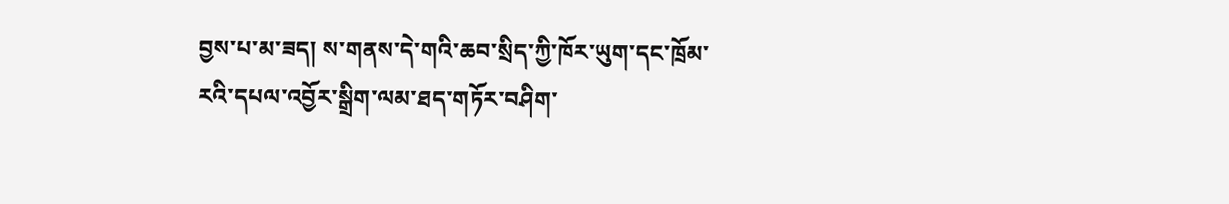བྱས་པ་མ་ཟད། ས་གནས་དེ་གའི་ཆབ་སྲིད་ཀྱི་ཁོར་ཡུག་དང་ཁྲོམ་རའི་དཔལ་འབྱོར་སྒྲིག་ལམ་ཐད་གཏོར་བཤིག་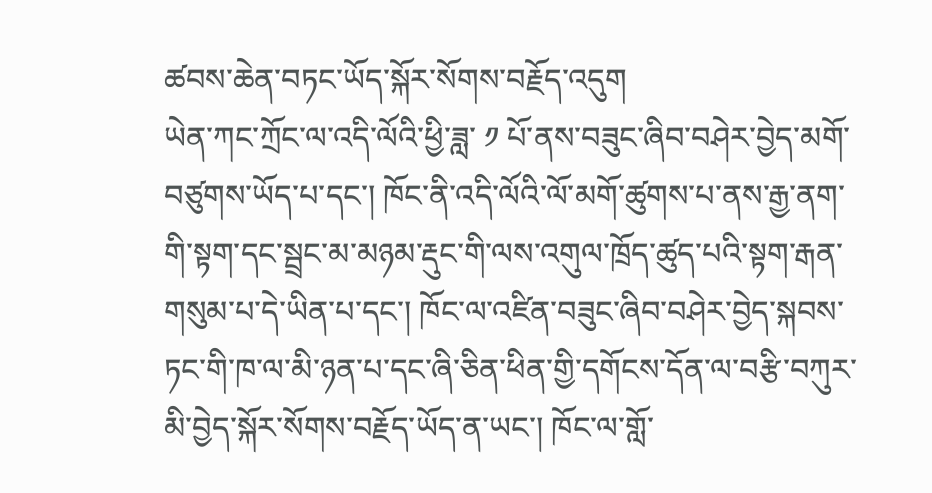ཚབས་ཆེན་བཏང་ཡོད་སྐོར་སོགས་བརྗོད་འདུག
ཡེན་ཀང་ཀྲོང་ལ་འདི་ལོའི་ཕྱི་ཟླ་ ༡ པོ་ནས་བཟུང་ཞིབ་བཤེར་བྱེད་མགོ་བཙུགས་ཡོད་པ་དང་། ཁོང་ནི་འདི་ལོའི་ལོ་མགོ་ཚུགས་པ་ནས་རྒྱ་ནག་གི་སྟག་དང་སྦྲང་མ་མཉམ་རྡུང་གི་ལས་འགུལ་ཁྲོད་ཚུད་པའི་སྟག་རྒན་གསུམ་པ་དེ་ཡིན་པ་དང་། ཁོང་ལ་འཛིན་བཟུང་ཞིབ་བཤེར་བྱེད་སྐབས་ཏང་གི་ཁ་ལ་མི་ཉན་པ་དང་ཞི་ཅིན་ཕིན་གྱི་དགོངས་དོན་ལ་བརྩི་བཀུར་མི་བྱེད་སྐོར་སོགས་བརྗོད་ཡོད་ན་ཡང་། ཁོང་ལ་གློ་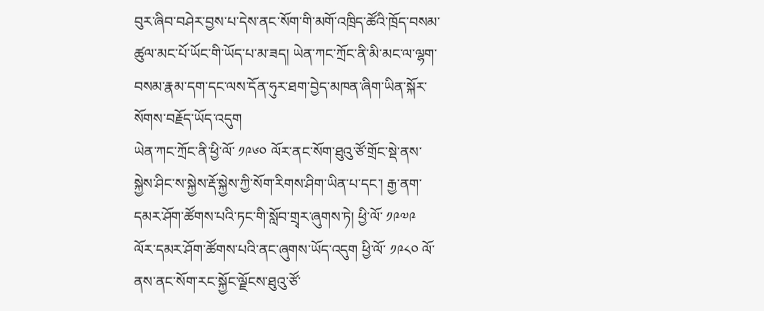བུར་ཞིབ་བཤེར་བྱས་པ་དེས་ནང་སོག་གི་མགོ་འཁྲིད་ཚོའི་ཁྲོད་བསམ་ཚུལ་མང་པོ་ཡོང་གི་ཡོད་པ་མ་ཟད། ཡེན་ཀང་ཀྲོང་ནི་མི་མང་ལ་ལྷག་བསམ་རྣམ་དག་དང་ལས་དོན་ཧུར་ཐག་བྱེད་མཁན་ཞིག་ཡིན་སྐོར་སོགས་བརྗོད་ཡོད་འདུག
ཡེན་ཀང་ཀྲོང་ནི་ཕྱི་ལོ་ ༡༩༦༠ ལོར་ནང་སོག་ཐུའུ་ཙོ་གྲོང་སྡེ་ནས་སྐྱེས་ཤིང་ས་སྐྱེས་རྡོ་སྐྱེས་ཀྱི་སོག་རིགས་ཤིག་ཡིན་པ་དང་། རྒྱ་ནག་དམར་ཤོག་ཚོགས་པའི་ཏང་གི་སློབ་གྲྭར་ཞུགས་ཏེ། ཕྱི་ལོ་ ༡༩༧༩ ལོར་དམར་ཤོག་ཚོགས་པའི་ནང་ཞུགས་ཡོད་འདུག ཕྱི་ལོ་ ༡༩༨༠ ལོ་ནས་ནང་སོག་རང་སྐྱོང་ལྗོངས་ཐུའུ་ཙོ་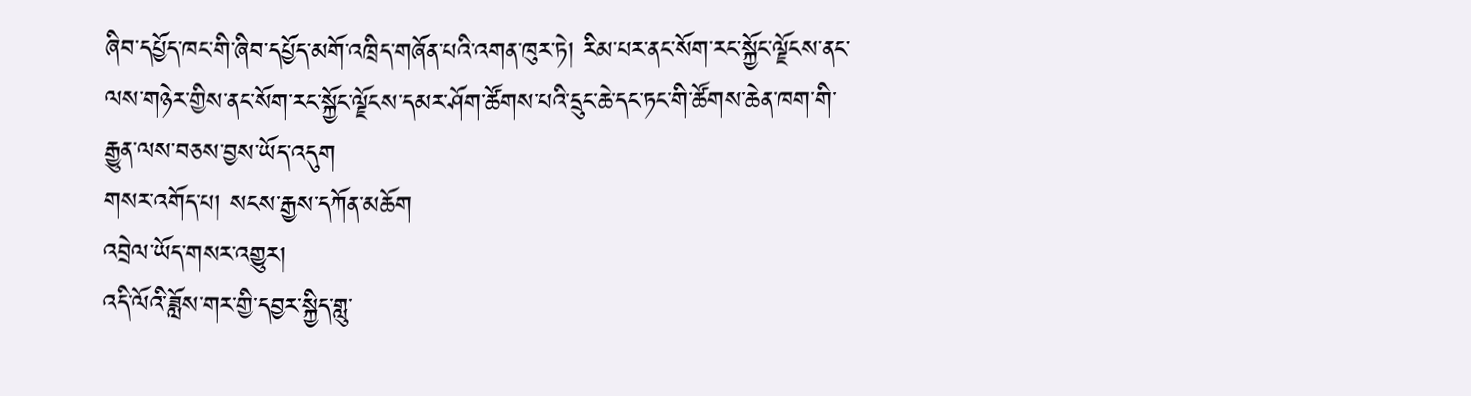ཞིབ་དཔྱོད་ཁང་གི་ཞིབ་དཔྱོད་མགོ་འཁྲིད་གཞོན་པའི་འགན་ཁུར་ཏེ། རིམ་པར་ནང་སོག་རང་སྐྱོང་ལྗོངས་ནང་ལས་གཉེར་གྱིས་ནང་སོག་རང་སྐྱོང་ལྗོངས་དམར་ཤོག་ཚོགས་པའི་དྲུང་ཆེ་དང་ཏང་གི་ཚོགས་ཆེན་ཁག་གི་རྒྱུན་ལས་བཅས་བྱས་ཡོད་འདུག
གསར་འགོད་པ། སངས་རྒྱས་དཀོན་མཆོག
འབྲེལ་ཡོད་གསར་འགྱུར།
འདི་ལོའི་ཟློས་གར་གྱི་དབྱར་སྐྱིད་གླུ་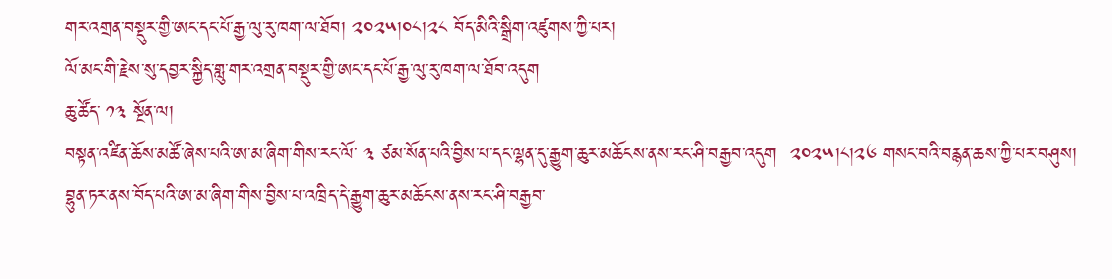གར་འགྲན་བསྡུར་གྱི་ཨང་དང་པོ་རྒྱ་ལུ་རུ་ཁག་ལ་ཐོབ། ༢༠༢༥།༠༨།༢༨ བོད་མིའི་སྒྲིག་འཛུགས་ཀྱི་པར།
ལོ་མང་གི་རྗེས་སུ་དབྱར་སྐྱིད་གླུ་གར་འགྲན་བསྡུར་གྱི་ཨང་དང་པོ་རྒྱ་ལུ་རུ་ཁག་ལ་ཐོབ་འདུག
ཆུ་ཚོད་ ༡༣ སྔོན་ལ།
བསྟན་འཛིན་ཆོས་མཚོ་ཞེས་པའི་ཨ་མ་ཞིག་གིས་རང་ལོ་ ༣ ཙམ་སོན་པའི་བྱིས་པ་དང་ལྷན་དུ་རྒྱུག་ཆུར་མཆོངས་ནས་རང་ཤི་བརྒྱབ་འདུག  ༢༠༢༥།༨།༢༦ གསང་བའི་བརྙན་ཆས་ཀྱི་པར་བཤུས།
བྷུན་ཏར་ནས་བོད་པའི་ཨ་མ་ཞིག་གིས་བྱིས་པ་འཁྲིད་དེ་རྒྱུག་ཆུར་མཆོངས་ནས་རང་ཤི་བརྒྱབ་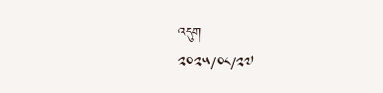འདུག
༢༠༢༥/༠༨/༢༧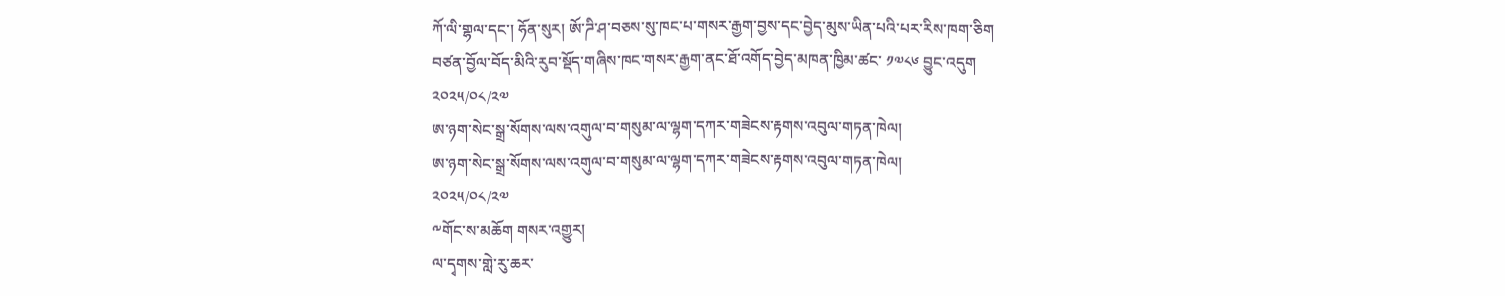ཀོ་ལི་གྷལ་དང་། ཧོན་སུར། ཨོ་ཌི་ཤ་བཅས་སུ་ཁང་པ་གསར་རྒྱག་བྱས་དང་བྱེད་མུས་ཡིན་པའི་པར་རིས་ཁག་ཅིག
བཙན་བྱོལ་བོད་མིའི་རུབ་སྡོད་གཞིས་ཁང་གསར་རྒྱག་ནང་ཐོ་འགོད་བྱེད་མཁན་ཁྱིམ་ཚང་ ༡༧༨༦ བྱུང་འདུག
༢༠༢༥/༠༨/༢༧
ཨ་ཉག་སེང་སྒྲ་སོགས་ལས་འགུལ་བ་གསུམ་ལ་ལྷག་དཀར་གཟེངས་རྟགས་འབུལ་གཏན་ཁེལ།
ཨ་ཉག་སེང་སྒྲ་སོགས་ལས་འགུལ་བ་གསུམ་ལ་ལྷག་དཀར་གཟེངས་རྟགས་འབུལ་གཏན་ཁེལ།
༢༠༢༥/༠༨/༢༧
༸གོང་ས་མཆོག གསར་འགྱུར།
ལ་དྭགས་གླེ་རུ་ཆར་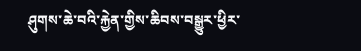ཤུགས་ཆེ་བའི་རྐྱེན་གྱིས་ཆིབས་བསྒྱུར་ཕྱིར་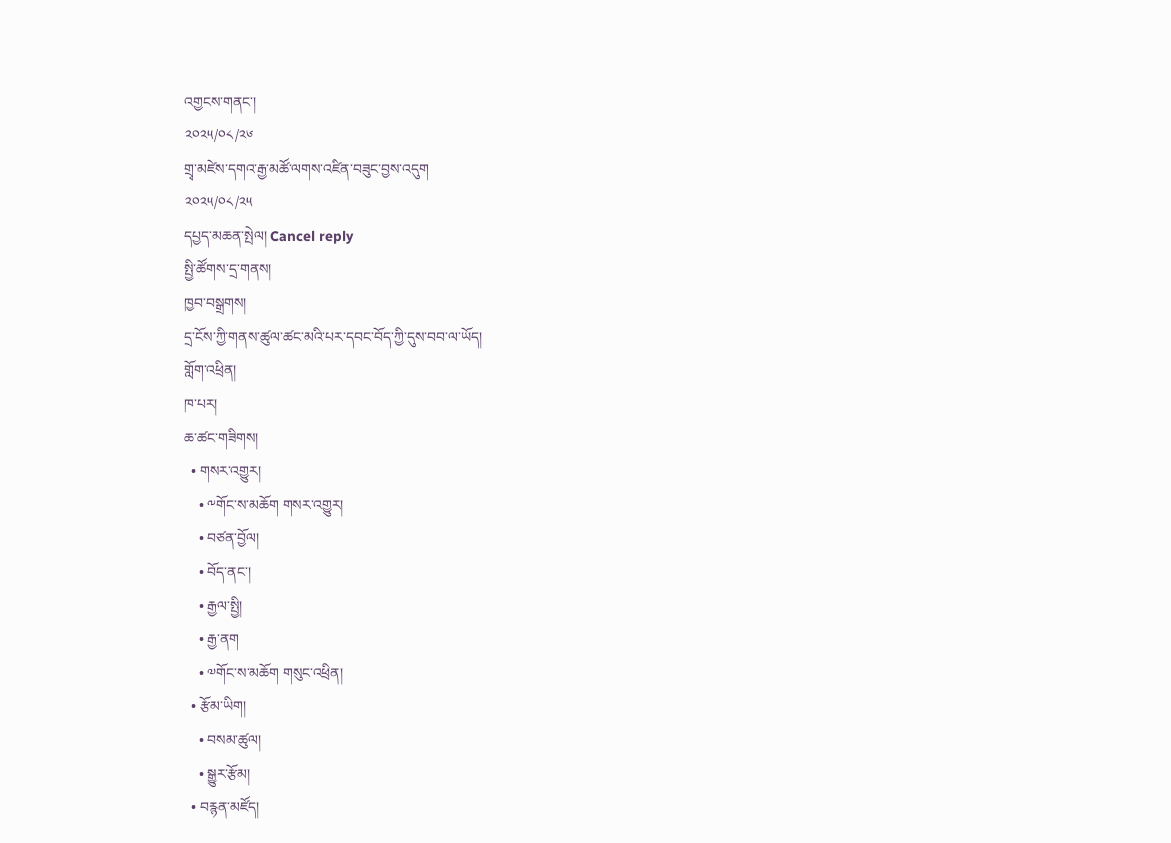འགྱངས་གནང་།
༢༠༢༥/༠༨/༢༦
གྲྭ་མཛེས་དགའ་རྒྱ་མཚོ་ལགས་འཛིན་བཟུང་བྱས་འདུག
༢༠༢༥/༠༨/༢༥
དཔྱད་མཆན་སྤེལ། Cancel reply
སྤྱི་ཚོགས་དྲ་གནས།
ཁྱབ་བསྒྲགས།
དྲ་ངོས་ཀྱི་གནས་ཚུལ་ཚང་མའི་པར་དབང་བོད་ཀྱི་དུས་བབ་ལ་ཡོད།
གློག་འཕྲིན།
ཁ་པར།
ཆ་ཚང་གཟིགས།
  • གསར་འགྱུར།
    • ༸གོང་ས་མཆོག གསར་འགྱུར།
    • བཙན་བྱོལ།
    • བོད་ནང་།
    • རྒྱལ་སྤྱི།
    • རྒྱ་ནག
    • ༧གོང་ས་མཆོག གསུང་འཕྲིན།
  • རྩོམ་ཡིག།
    • བསམ་ཚུལ།
    • སྒྱུར་རྩོམ།
  • བརྙན་མཛོད།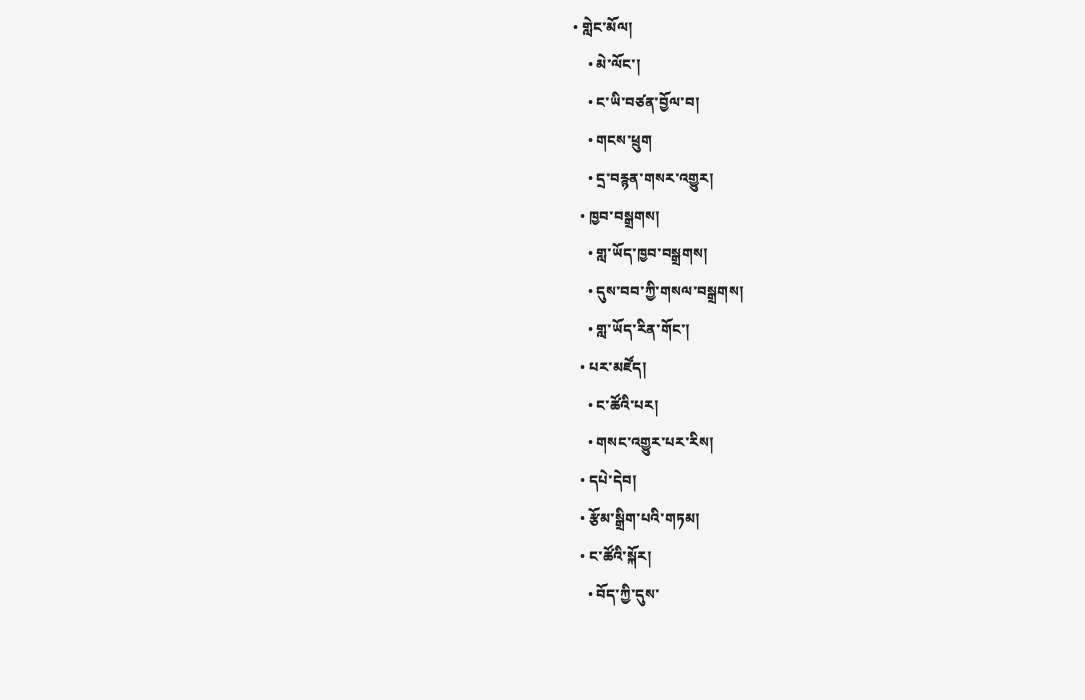• གླེང་མོལ།
    • མེ་ལོང་།
    • ང་ཡི་བཙན་བྱོལ་བ།
    • གངས་ཕྲུག
    • དྲ་བརྙན་གསར་འགྱུར།
  • ཁྱབ་བསྒྲགས།
    • གླ་ཡོད་ཁྱབ་བསྒྲགས།
    • དུས་བབ་ཀྱི་གསལ་བསྒྲགས།
    • གླ་ཡོད་རིན་གོང་།
  • པར་མཛོད།
    • ང་ཚོའི་པར།
    • གསང་འགྱུར་པར་རིས།
  • དཔེ་དེབ།
  • རྩོམ་སྒྲིག་པའི་གཏམ།
  • ང་ཚོའི་སྐོར།
    • བོད་ཀྱི་དུས་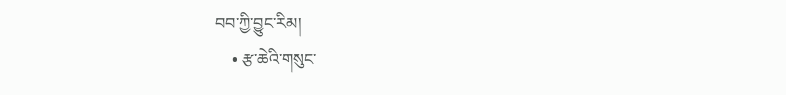བབ་ཀྱི་བྱུང་རིམ།
    • རྩ་ཆེའི་གསུང་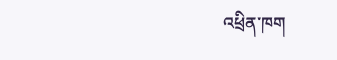འཕྲིན་ཁག